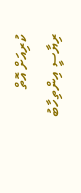ކުރިއަށް އޮތް ރިޔާސީ އިންތިހާބު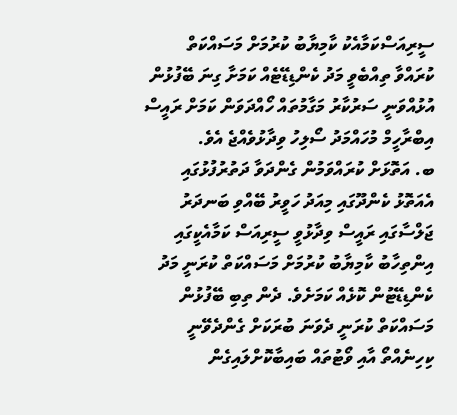ސީރިއަސްކަމާއެކު ކާމިޔާބު ކުރުމަށް މަސައްކަތް ކުރައްވާ ތިއްބެވީ މަދު ކެންޑިޑޭޓެއް ކަމަށާ ގިނަ ބޭފުޅުން އުޅުއްވަނީ ސަރުކާރު މަގާމުތައް ހޯއްދަވަން ކަމަށް ރައީސް އިބްރާހީމް މުހައްމަދު ސޯލިހު ވިދާޅުވެއްޖެ އެވެ.
ބ. އަތޮޅަށް ކުރައްވަމުން ގެންދަވާ ދަތުރުފުޅުގައި އެއަތޮޅު ކެންދޫގައި މިއަދު ހަވީރު ބޭއްވި ބަނދަރު ޖަލްސާގައި ރައީސް ވިދާޅުވީ ސީރިއަސް ކަމާއެކީގައި އިންތިހާބު ކާމިޔާބު ކުރުމަށް މަސައްކަތް ކުރަނީ މަދު ކެންޑިޑޭޓުން ކޮޅެއް ކަމަށެވެ. ދެން ތިބި ބޭފުޅުން މަސައްކަތް ކުރަނީ ދެވަނަ ބުރަކަށް ގެންދެވޭނީ ކިހިނެއްތޯ އާއި ވޯޓުތައް ބައިބާކޮށްލައިގެން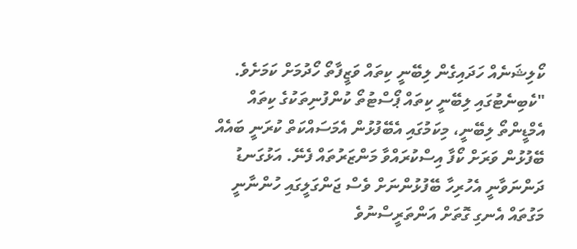ކޯލިޝަނެއް ހަދައިގެން ލިބޭނީ ކިތައް ވަޒީފާތޯ ހޯދުމަށް ކަމަށެވެ.
"ކެބިނެޓުގައި ލިބޭނީ ކިތައް ޕޯސްޓުތޯ ކުންފުނިތަކުގެ ކިތައް އެމްޑީންތޯ ލިބޭނީ، މިކަމުގައި އެބޭފުޅުން އެމަސައްކަތް ކުރަނީ ބައެއް ބޭފުޅުން ވަރަށް ކޯފާ އިސްކުރައްވާ މަންޒަރުތައް ފެނޭ. އަޅުގަނޑު ދަންނަވާނީ އެހުރިހާ ބޭފުޅުންނަށް ވެސް ޖަންގަލީގައި ހުންނާނީ މަގުތައް އެނގި ގޮތަށް އަންތަރީސްނުވެ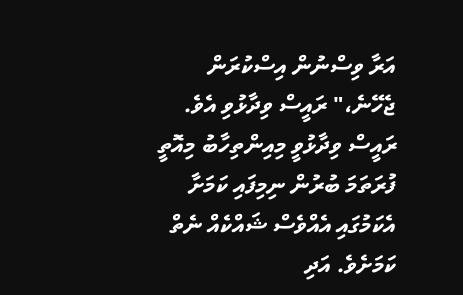އަރާ ވިސްނުން އިސްކުރަން ޖެހޭނެ،" ރައީސް ވިދާޅުވި އެވެ.
ރައީސް ވިދާޅުވީ މިއިންތިހާބު މިއޮތީ ފުރަތަމަ ބުރުން ނިމިފައި ކަމަށާ އެކަމުގައި އެއްވެސް ޝައްކެއް ނެތް ކަމަށެވެ. އަދި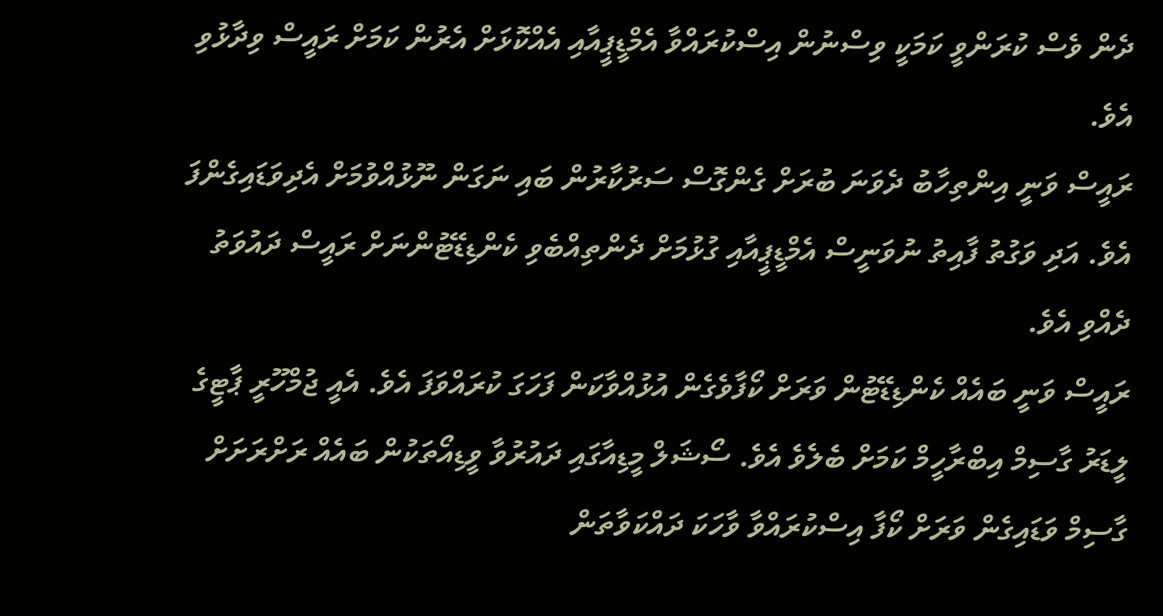ދެން ވެސް ކުރަންވީ ކަމަކީ ވިސްނުން އިސްކުރައްވާ އެމްޑީޕީއާއި އެއްކޮޅަށް އެރުން ކަމަށް ރައީސް ވިދާޅުވި އެވެ.
ރައީސް ވަނީ އިންތިހާބު ދެވަނަ ބުރަށް ގެންގޮސް ސަރުކާރުން ބައި ނަގަން ނޫޅުއްވުމަށް އެދިވަޑައިގެންފަ އެވެ. އަދި ވަގުތު ފާއިތު ނުވަނީސް އެމްޑީޕީއާއި ގުޅުމަށް ދެންތިއްބެވި ކެންޑިޑޭޓުންނަށް ރައީސް ދައުވަތު ދެއްވި އެވެ.
ރައީސް ވަނީ ބައެއް ކެންޑިޑޭޓުން ވަރަށް ކޯފާވެގެން އުޅުއްވާކަން ފަހަގަ ކުރައްވަފަ އެވެ. އެއީ ޖުމްހޫރީ ޕާޓީގެ ލީޑަރު ގާސިމް އިބްރާހީމް ކަމަށް ބެލެވެ އެވެ. ސޯޝަލް މީޑިއާގައި ދައުރުވާ ވީޑިއޯތަކުން ބައެއް ރަށްރަށަށް ގާސިމް ވަޑައިގެން ވަރަށް ކޯފާ އިސްކުރައްވާ ވާހަކަ ދައްކަވާތަން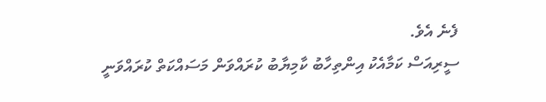ފެނެ އެވެ.
ސީރިއަސް ކަމާއެކު އިންތިހާބު ކާމިޔާބު ކުރައްވަން މަސައްކަތް ކުރައްވަނީ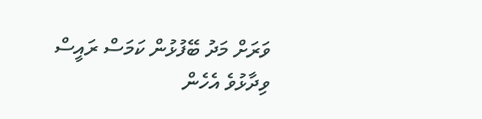ވަރަށް މަދު ބޭފުޅުން ކަމަސް ރައީސް ވިދާޅުވެ އެހެން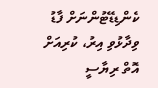ކެންޑިޑޭޓުންނަށް ފާޑު ވިދާޅުވި އިރު، ކުރިއަށް އޮތް ރިޔާސީ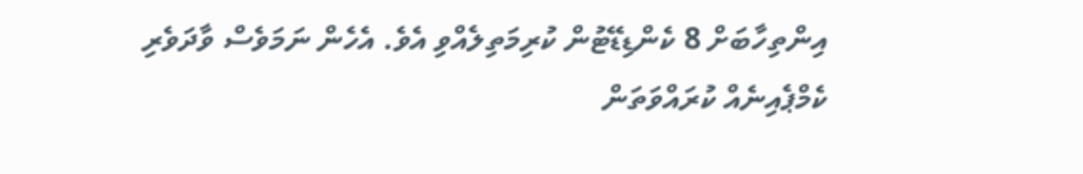އިންތިހާބަށް 8 ކެންޑިޑޭޓުން ކުރިމަތިލެއްވި އެވެ. އެހެން ނަމަވެސް ވާދަވެރި ކެމްޕެއިނެއް ކުރައްވަތަން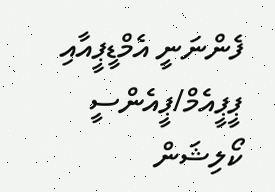ފެންނަނީ އެމްޑީޕީއާއި ޕީޕީއެމް/ޕީއެންސީ ކޯލިޝަން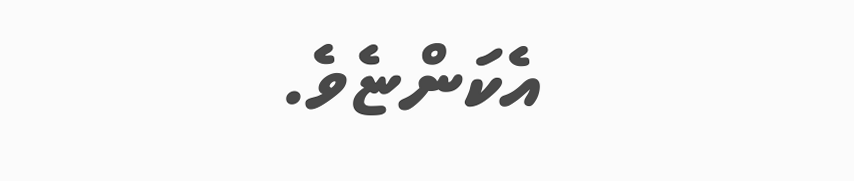އެކަންޏެވެ.